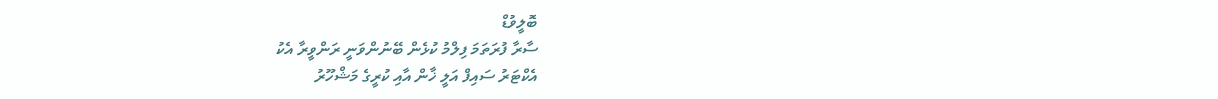ބޮލީވުޑް
ސާރާ ފުރަތަމަ ފިލްމު ކުޅެން ބޭނުންވަނީ ރަންވީރާ އެކު
އެކްޓަރު ސައިފް އަލީ ޚާން އާއި ކުރީގެ މަޝްހޫރު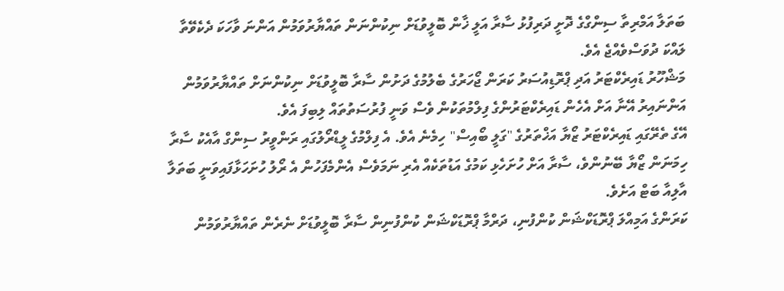ބަތަލާ އަމްރިތާ ސިންގްގެ ދޮށީ ދަރިފުޅު ސާރާ އަލީ ޚާން ބޮލީވުޑަށް ނިކުންނަން ތައްޔާރުވަމުން އަންނަ ވާހަކަ ދެކެވޭތާ ލައްކަ ދުވަސްވެއްޖެ އެވެ.
މަޝްހޫރު ޑައިރެކްޓަރު އަދި ޕްރޮޑިއުސަރު ކަރަން ޖޯހަރުގެ ބެލުމުގެ ދަށުން ސާރާ ބޮލީވުޑަށް ނިކުންނަށް ތައްޔާރުވަމުން އަންނައިރު އޭނާ އަށް އެހެން ޑައިރެކްޓަރުންގެ ފިލްމުތަކުން ވެސް ވަނީ ފުރުސަތުތައް ލިބިފަ އެވެ.
އޭގެ ތެރޭގައި ޑައިރެކްޓަރު ޒޯޔާ އަޚްތަރުގެ "ގަލީ ބޯއިސް" ހިމެނެ އެވެ. އެ ފިލްމުގެ ލީޑްރޯލުގައި ރަންވީރު ސިންގް އާއެކު ސާރާ ހިމަނަން ޒޯޔާ ބޭނުންވެ، ސާރާ އަށް ހުށަހެޅި ކަމުގެ އަޑުތަކެއް އެރި ނަމަވެސް އެންމެފަހުން އެ ރޯލު ހުށަހަޅާފައިވަނީ ބަތަލާ އާލިއާ ބަޓް އަށެވެ.
ކަރަންގެ އަމިއްލަ ޕްރޮޑަކްޝަން ކުންފުނި، ދަރްމާ ޕްރޮޑަކްޝަން ކުންފުނިން ސާރާ ބޮލީވުޑަށް ނެރެން ތައްޔާރުވަމުން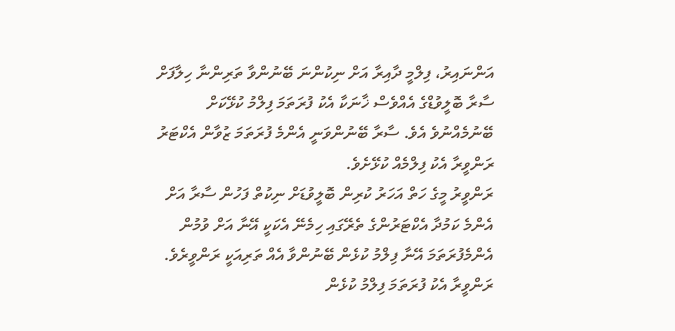އަންނައިރު، ފިލްމީ ދާއިރާ އަށް ނިކުންނަ ބޭނުންވާ ތަރިންނާ ހިލާފަށް ސާރާ ބޮލީވުޑްގެ އެއްވެސް ޚާނަކާ އެކު ފުރަތަމަ ފިލްމު ކުޅޭކަށް ބޭނުމެއްނުވެ އެވެ. ސާރާ ބޭނުންވަނީ އެންމެ ފުރަތަމަ ޒުވާން އެކްޓަރު ރަންވީރާ އެކު ފިލްމެއް ކުޅޭށެވެ.
ރަންވީރު މީގެ ހަތް އަހަރު ކުރިން ބޮލީވުޑަށް ނިކުތް ފަހުން ސާރާ އަށް އެންމެ ކަމުދާ އެކްޓަރުންގެ ތެރޭގައި ހިމެނޭ އެކަކީ އޭނާ އަށް ވުމުން އެންމެފުރަތަމަ އޭނާ ފިލްމު ކުޅެން ބޭނުންވާ އެއް ތަރިއަކީ ރަންވީރެވެ.
ރަންވީރާ އެކު ފުރަތަމަ ފިލްމު ކުޅެން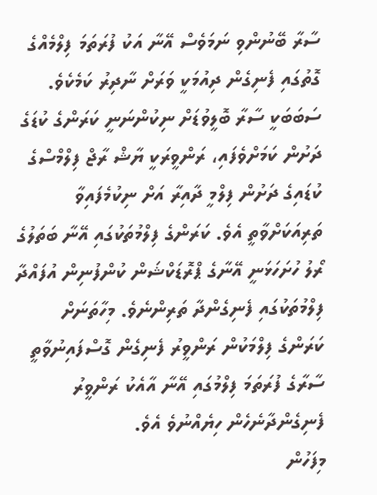ސާރާ ބޭނުންވި ނަމަވެސް އޭނާ އަކު ފުރަތަމަ ފިލްމެއްގެ ގޮތުގައި ފެނިގެން ދިއުމަކީ ވަރަށް ނާދިރު ކަމެކެވެ. ސަބަބަކީ ސާރާ ބޮލީވުޑަށް ނިކުންނަނީ ކަރަންގެ ކުޑަގެ ދަށުން ކަމަށްވެފައި، ރަންވީރަކީ ޔާޝް ރާޖް ފިލްމްސްގެ ކުޑައިގެ ދަށުން ފިލްމީ ދާއިރާ އަށް ނިކުމެފައިވާ ތަރިއަކަށްވާތީ އެވެ. ކަރަންގެ ފިލްމުތަކުގައި އޭނާ ބަތަލުގެ ރޯލު ހުށަހަޅަނީ އޭނާގެ ޕްރޮޑަކްޝަން ކުންފުނިން އުފައްދާ ފިލްމުތަކުގައި ފެނިގެންދާ ތަރިންނެވެ. މިހާތަނަށް ކަރަންގެ ފިލްމަކުން ރަންވީރު ފެނިގެން ގޮސްފައިނުވާތީ ސާރާގެ ފުރަތަމަ ފިލްމުގައި އޭނާ އާއެކު ރަންވީރު ފެނިގެންދާނެހެން ހިޔެއްނުވެ އެވެ.
މިފަހުން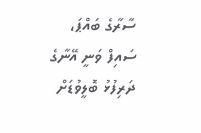ސާރާގެ ބައްޕަ، ސައިފް ވަނީ އޭނާގެ ދަރިފުޅު ބޮލީވުޑަށް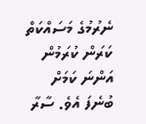ނެރުމުގެ މަސައްކަތް ކަރަން ކުރަމުން އަންނަ ކަމަށް ބުނެފަ އެވެ. ސާރާ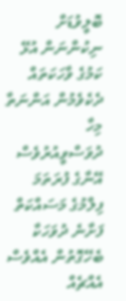ބޮލީވުޑަށް ނިކުންނަން އުޅޭ ކަމުގެ ވާހަކަތައް ދެކެވެމުން އަންނަތާ މިހާ ދުވަސްވީއުރުވެސް އޭނާގެ ފުރަތަމަ ފިލްމުގެ މަސައްކަތް ފަށާނެ ދުވަހަކާ ބެހޭގޮތުން އެއްވެސް އެއްޗެއް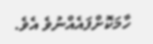ހާމަކޮށްފައެއްނުވެ އެވެ.